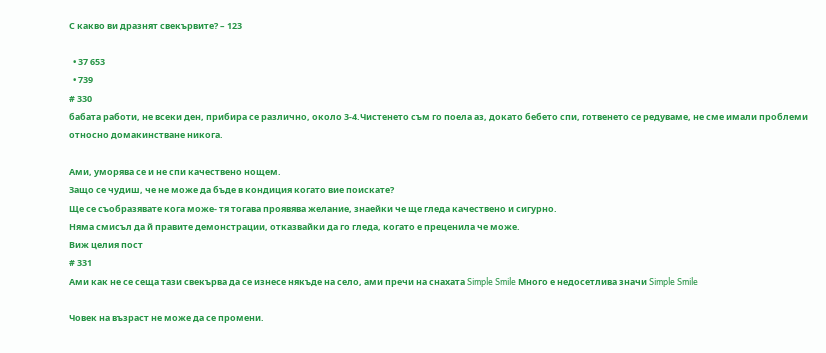С какво ви дразнят свекървите? – 123

  • 37 653
  • 739
# 330
бабата работи, не всеки ден, прибира се различно, около 3-4.Чистенето съм го поела аз, докато бебето спи, готвенето се редуваме, не сме имали проблеми относно домакинстване никога.

Ами, уморява се и не спи качествено нощем.
Защо се чудиш, че не може да бъде в кондиция когато вие поискате?
Ще се съобразявате кога може- тя тогава проявява желание, знаейки че ще гледа качествено и сигурно.
Няма смисъл да й правите демонстрации, отказвайки да го гледа, когато е преценила че може.
Виж целия пост
# 331
Ами как не се сеща тази свекърва да се изнесе някъде на село, ами пречи на снахата Simple Smile Много е недосетлива значи Simple Smile

Човек на възраст не може да се промени.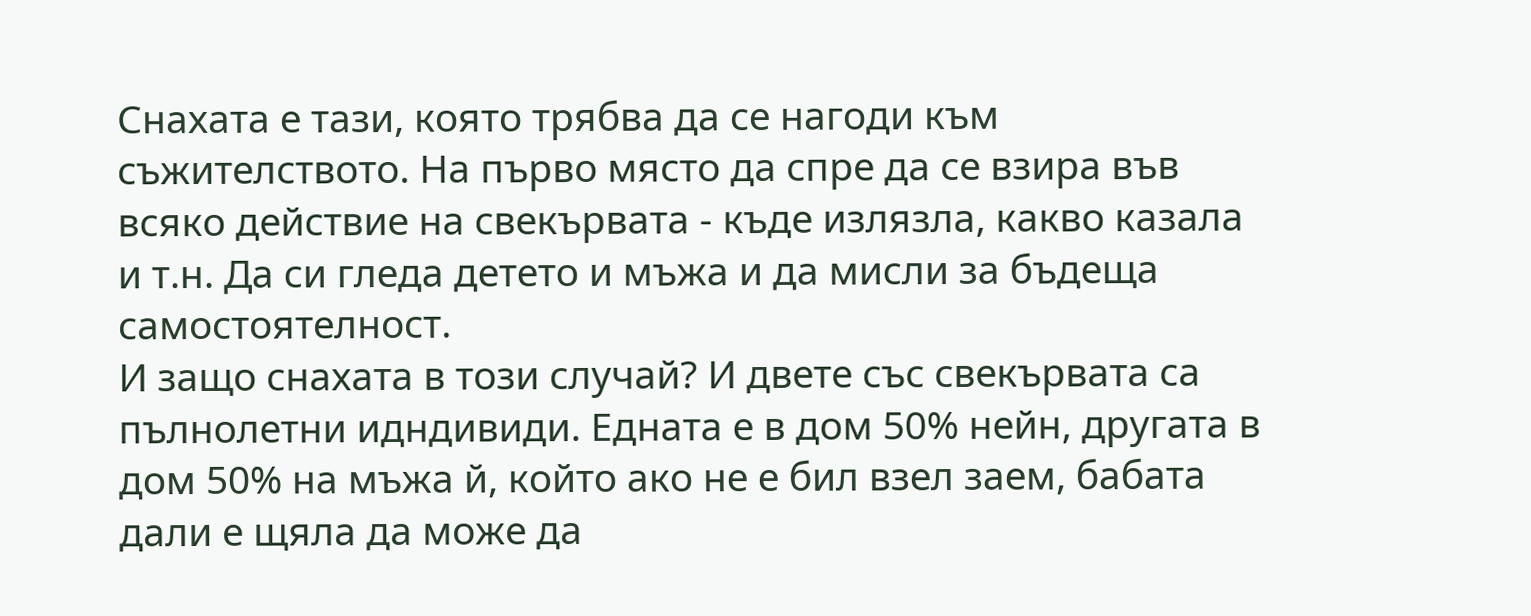Снахата е тази, която трябва да се нагоди към съжителството. На първо място да спре да се взира във всяко действие на свекървата - къде излязла, какво казала и т.н. Да си гледа детето и мъжа и да мисли за бъдеща самостоятелност.
И защо снахата в този случай? И двете със свекървата са пълнолетни идндивиди. Едната е в дом 50% нейн, другата в дом 50% на мъжа й, който ако не е бил взел заем, бабата дали е щяла да може да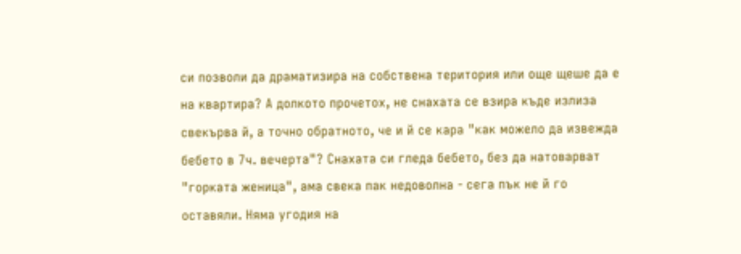си позволи да драматизира на собствена територия или още щеше да е на квартира? А долкото прочетох, не снахата се взира къде излиза свекърва й, а точно обратното, че и й се кара "как можело да извежда бебето в 7ч. вечерта"? Снахата си гледа бебето, без да натоварват "горката женица", ама свека пак недоволна - сега пък не й го оставяли. Няма угодия на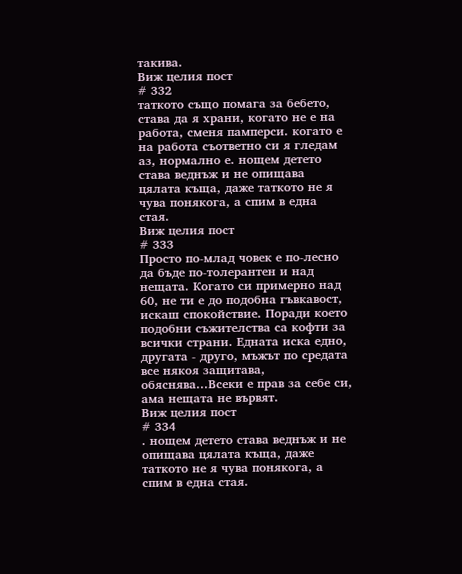такива.
Виж целия пост
# 332
таткото също помага за бебето, става да я храни, когато не е на работа, сменя памперси. когато е на работа съответно си я гледам аз, нормално е. нощем детето става веднъж и не опищава цялата къща, даже таткото не я чува понякога, а спим в една стая.
Виж целия пост
# 333
Просто по-млад човек е по-лесно да бъде по-толерантен и над нещата. Когато си примерно над 60, не ти е до подобна гъвкавост, искаш спокойствие. Поради което подобни съжителства са кофти за всички страни. Едната иска едно, другата - друго, мъжът по средата все някоя защитава, обяснява...Всеки е прав за себе си, ама нещата не вървят.
Виж целия пост
# 334
. нощем детето става веднъж и не опищава цялата къща, даже таткото не я чува понякога, а спим в една стая.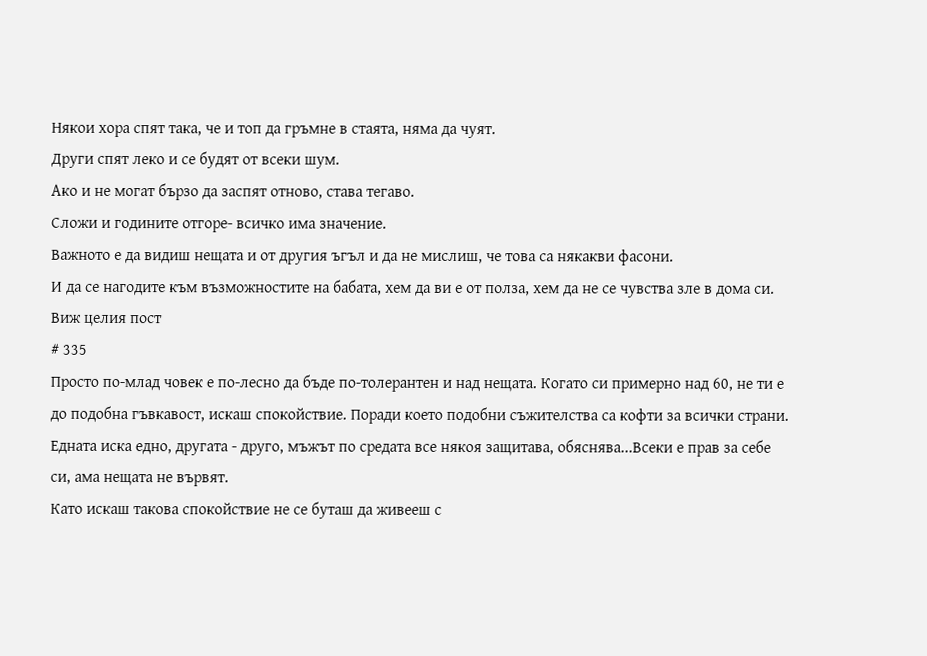Някои хора спят така, че и топ да гръмне в стаята, няма да чуят.
Други спят леко и се будят от всеки шум.
Ако и не могат бързо да заспят отново, става тегаво.
Сложи и годините отгоре- всичко има значение.
Важното е да видиш нещата и от другия ъгъл и да не мислиш, че това са някакви фасони.
И да се нагодите към възможностите на бабата, хем да ви е от полза, хем да не се чувства зле в дома си.
Виж целия пост
# 335
Просто по-млад човек е по-лесно да бъде по-толерантен и над нещата. Когато си примерно над 60, не ти е до подобна гъвкавост, искаш спокойствие. Поради което подобни съжителства са кофти за всички страни. Едната иска едно, другата - друго, мъжът по средата все някоя защитава, обяснява...Всеки е прав за себе си, ама нещата не вървят.
Като искаш такова спокойствие не се буташ да живееш с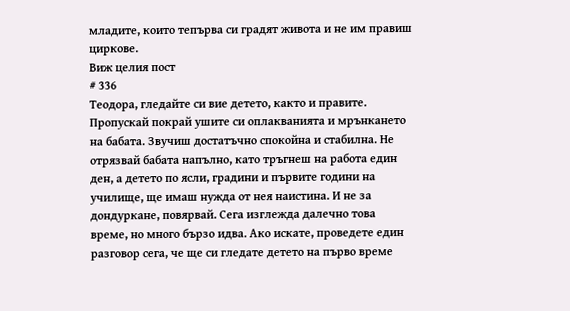младите, които тепърва си градят живота и не им правиш циркове.
Виж целия пост
# 336
Теодора, гледайте си вие детето, както и правите. Пропускай покрай ушите си оплакванията и мрънкането на бабата. Звучиш достатъчно спокойна и стабилна. Не отрязвай бабата напълно, като тръгнеш на работа един ден, а детето по ясли, градини и първите години на училище, ще имаш нужда от нея наистина. И не за дондуркане, повярвай. Сега изглежда далечно това време, но много бързо идва. Ако искате, проведете един разговор сега, че ще си гледате детето на първо време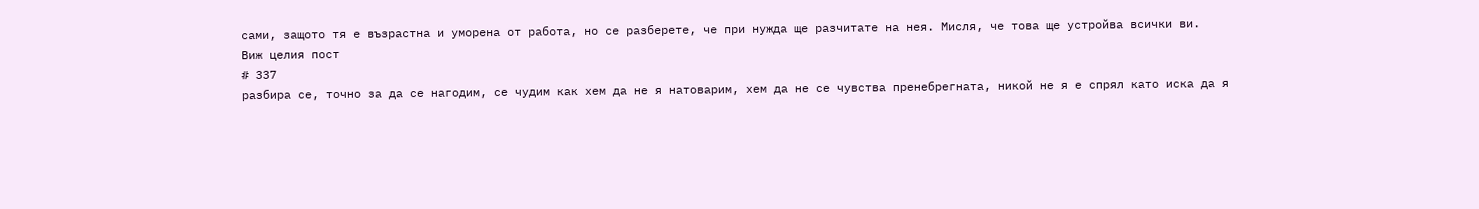сами, защото тя е възрастна и уморена от работа, но се разберете, че при нужда ще разчитате на нея. Мисля, че това ще устройва всички ви.
Виж целия пост
# 337
разбира се, точно за да се нагодим, се чудим как хем да не я натоварим, хем да не се чувства пренебрегната, никой не я е спрял като иска да я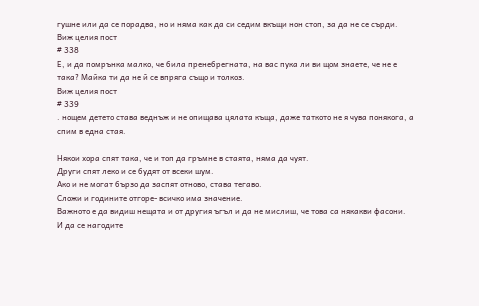гушне или да се порадва, но и няма как да си седим вкъщи нон стоп, за да не се сърди.
Виж целия пост
# 338
Е, и да помрънка малко, че била пренебрегната, на вас пука ли ви щом знаете, че не е така? Майка ти да не й се впряга също и толкоз.
Виж целия пост
# 339
. нощем детето става веднъж и не опищава цялата къща, даже таткото не я чува понякога, а спим в една стая.

Някои хора спят така, че и топ да гръмне в стаята, няма да чуят.
Други спят леко и се будят от всеки шум.
Ако и не могат бързо да заспят отново, става тегаво.
Сложи и годините отгоре- всичко има значение.
Важното е да видиш нещата и от другия ъгъл и да не мислиш, че това са някакви фасони.
И да се нагодите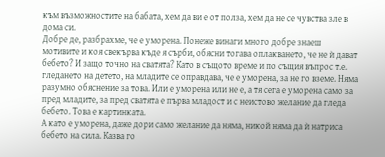към възможностите на бабата, хем да ви е от полза, хем да не се чувства зле в дома си.
Добре де, разбрахме, че е уморена. Понеже винаги много добре знаеш мотивите и коя свекърва къде я сърби, обясни тогава оплакването, че не ѝ дават бебето? И защо точно на сватята? Като в същото време и по същия въпрос т.е. гледането на детето, на младите се оправдава, че е уморена, за не го вземе. Няма разумно обяснение за това. Или е уморена или не е, а тя сега е уморена само за пред младите, за пред сватята е първа младост и с неистово желание да гледа бебето. Това е картинката.
А като е уморена, даже дори само желание да няма, никой няма да ѝ натриса бебето на сила. Казва го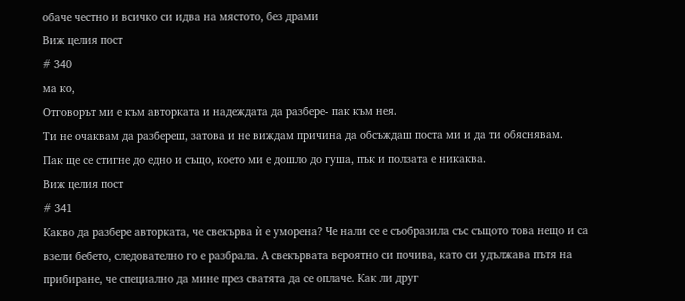обаче честно и всичко си идва на мястото, без драми
Виж целия пост
# 340
ма ко,
Отговорът ми е към авторката и надеждата да разбере- пак към нея.
Ти не очаквам да разбереш, затова и не виждам причина да обсъждаш поста ми и да ти обяснявам.
Пак ще се стигне до едно и също, което ми е дошло до гуша, пък и ползата е никаква.
Виж целия пост
# 341
Какво да разбере авторката, че свекърва ѝ е уморена? Че нали се е съобразила със същото това нещо и са взели бебето, следователно го е разбрала. А свекървата вероятно си почива, като си удължава пътя на прибиране, че специално да мине през сватята да се оплаче. Как ли друг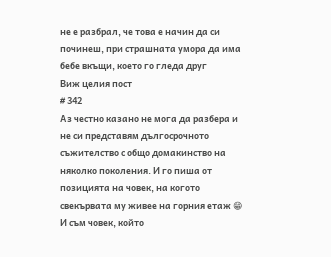не е разбрал, че това е начин да си починеш, при страшната умора да има бебе вкъщи, което го гледа друг
Виж целия пост
# 342
Аз честно казано не мога да разбера и не си представям дългосрочното съжителство с общо домакинство на няколко поколения. И го пиша от позицията на човек, на когото свекървата му живее на горния етаж 😁 И съм човек, който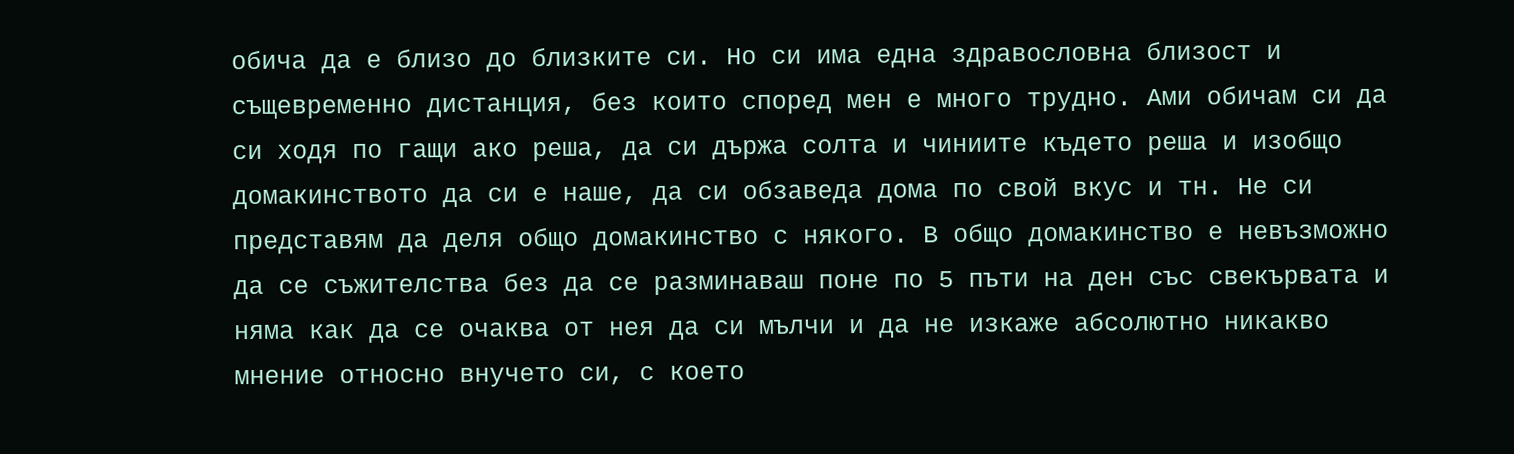обича да е близо до близките си. Но си има една здравословна близост и същевременно дистанция, без които според мен е много трудно. Ами обичам си да си ходя по гащи ако реша, да си държа солта и чиниите където реша и изобщо домакинството да си е наше, да си обзаведа дома по свой вкус и тн. Не си представям да деля общо домакинство с някого. В общо домакинство е невъзможно да се съжителства без да се разминаваш поне по 5 пъти на ден със свекървата и няма как да се очаква от нея да си мълчи и да не изкаже абсолютно никакво мнение относно внучето си, с което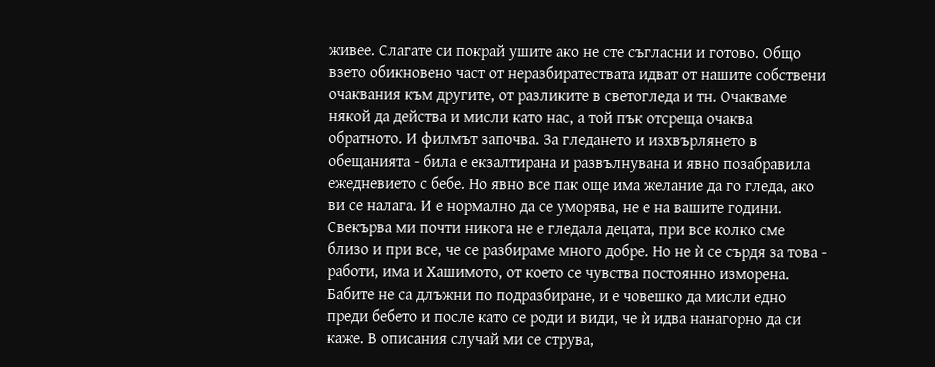живее. Слагате си покрай ушите ако не сте съгласни и готово. Общо взето обикновено част от неразбиратествата идват от нашите собствени очаквания към другите, от разликите в светогледа и тн. Очакваме някой да действа и мисли като нас, а той пък отсреща очаква обратното. И филмът започва. За гледането и изхвърлянето в обещанията - била е екзалтирана и развълнувана и явно позабравила ежедневието с бебе. Но явно все пак още има желание да го гледа, ако ви се налага. И е нормално да се уморява, не е на вашите години. Свекърва ми почти никога не е гледала децата, при все колко сме близо и при все, че се разбираме много добре. Но не ѝ се сърдя за това - работи, има и Хашимото, от което се чувства постоянно изморена. Бабите не са длъжни по подразбиране, и е човешко да мисли едно преди бебето и после като се роди и види, че ѝ идва нанагорно да си каже. В описания случай ми се струва,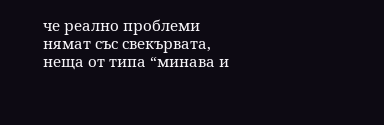че реално проблеми нямат със свекървата, неща от типа “минава и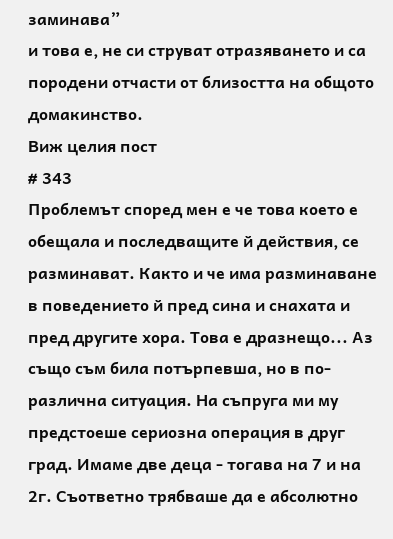заминава”
и това е, не си струват отразяването и са породени отчасти от близостта на общото домакинство.
Виж целия пост
# 343
Проблемът според мен е че това което е обещала и последващите й действия, се разминават. Както и че има разминаване в поведението й пред сина и снахата и пред другите хора. Това е дразнещо... Аз също съм била потърпевша, но в по-различна ситуация. На съпруга ми му предстоеше сериозна операция в друг град. Имаме две деца - тогава на 7 и на 2г. Съответно трябваше да е абсолютно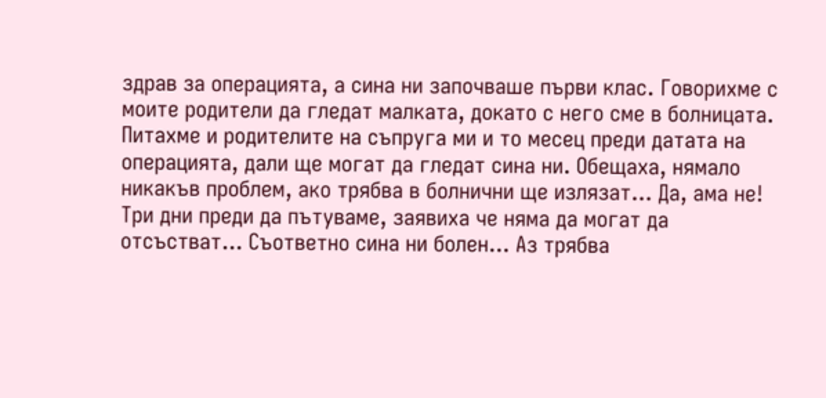здрав за операцията, а сина ни започваше първи клас. Говорихме с моите родители да гледат малката, докато с него сме в болницата. Питахме и родителите на съпруга ми и то месец преди датата на операцията, дали ще могат да гледат сина ни. Обещаха, нямало никакъв проблем, ако трябва в болнични ще излязат... Да, ама не! Три дни преди да пътуваме, заявиха че няма да могат да отсъстват... Съответно сина ни болен... Аз трябва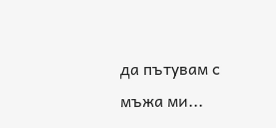да пътувам с мъжа ми...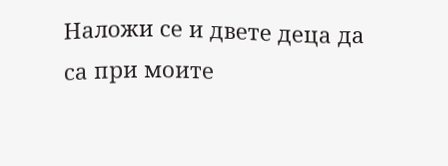Наложи се и двете деца да са при моите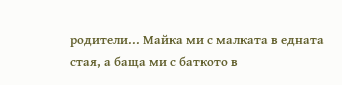родители... Майка ми с малката в едната стая, а баща ми с баткото в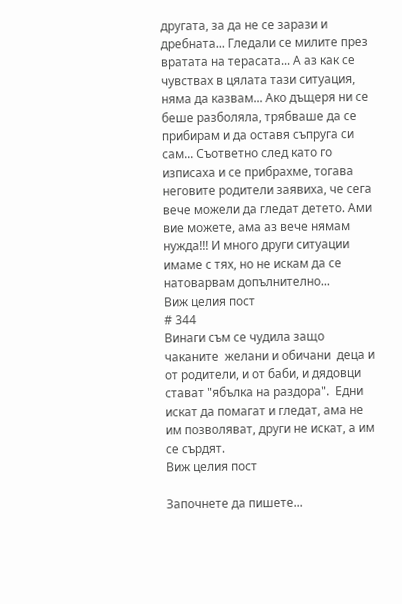другата, за да не се зарази и дребната... Гледали се милите през вратата на терасата... А аз как се чувствах в цялата тази ситуация, няма да казвам... Ако дъщеря ни се беше разболяла, трябваше да се прибирам и да оставя съпруга си сам... Съответно след като го изписаха и се прибрахме, тогава неговите родители заявиха, че сега вече можели да гледат детето. Ами вие можете, ама аз вече нямам нужда!!! И много други ситуации имаме с тях, но не искам да се натоварвам допълнително...
Виж целия пост
# 344
Винаги съм се чудила защо чаканите  желани и обичани  деца и от родители, и от баби, и дядовци стават "ябълка на раздора".  Едни искат да помагат и гледат, ама не им позволяват, други не искат, а им се сърдят.
Виж целия пост

Започнете да пишете...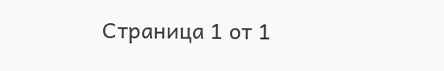Страница 1 от 1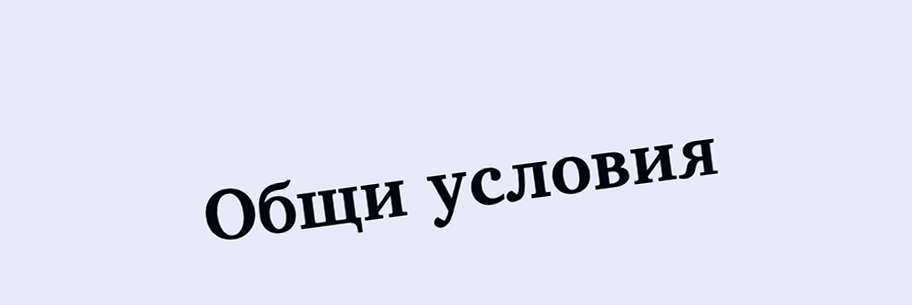Общи условия